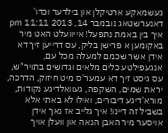געשמאקע ארטיקלן און בילדער וכדו'
דאנערשטאג נובמבר 14, 2013 11:11 pm
איך בין באמת נתפעל! אייוועלט האט מיר באקומען א פרישן בליק, עס דרייען זיך דא אידן אשר שכמם למעלה מכל עם, אנגעפילטע כלים מלאים וגדושים בתויר"ש, עס גיסט זיך דא עמער'ס מיט חיזוק, הדרכה, יראת שמים, השקפה, געוואלדיגע נקודות, מורא'דיגע דיבורים, ואילו לא באתי אלא בשביל זה דיינו! איך גלייב אז נאך אידן אויסער מיר האבן הנאה און וועלן אויך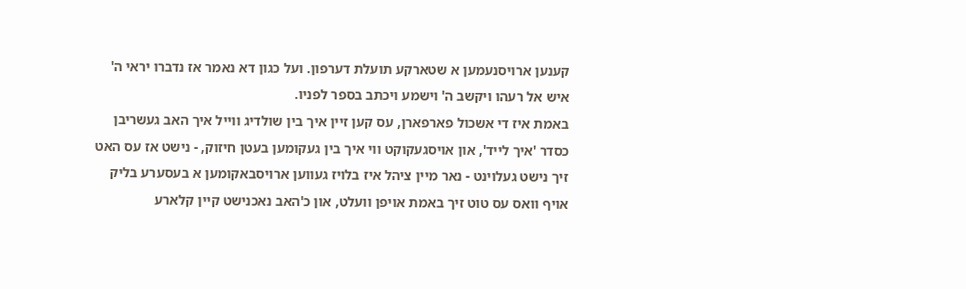קענען ארויסנעמען א שטארקע תועלת דערפון. ועל כגון דא נאמר אז נדברו יראי ה' איש אל רעהו ויקשב ה' וישמע ויכתב בספר לפניו.
באמת איז די אשכול פארפארן, עס קען זיין איך בין שולדיג ווייל איך האב געשריבן כסדר 'איך לייד', און אויסגעקוקט ווי איך בין געקומען בעטן חיזוק, - נישט אז עס האט זיך נישט געלוינט - נאר מיין ציהל איז בלויז געווען ארויסבאקומען א בעסערע בליק אויף וואס עס טוט זיך באמת אויפן וועלט, און כ'האב נאכנישט קיין קלארע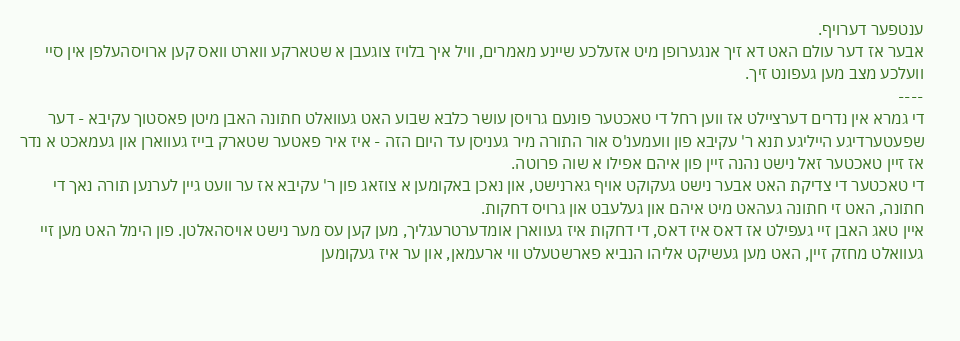ענטפער דערויף.
אבער אז דער עולם האט דא זיך אנגערופן מיט אזעלכע שיינע מאמרים, וויל איך בלויז צוגעבן א שטארקע ווארט וואס קען ארויסהעלפן אין סיי וועלכע מצב מען געפונט זיך.
----
די גמרא אין נדרים דערציילט אז ווען רחל די טאכטער פונעם גרויסן עושר כלבא שבוע האט געוואלט חתונה האבן מיטן פאסטוך עקיבא - דער שפעטערדיגע הייליגע תנא ר' עקיבא פון וועמענ'ס אור התורה מיר געניסן עד היום הזה - איז איר פאטער שטארק בייז געווארן און געמאכט א נדר אז זיין טאכטער זאל נישט נהנה זיין פון איהם אפילו א שוה פרוטה.
די טאכטער די צדיקת האט אבער נישט געקוקט אויף גארנישט, און נאכן באקומען א צוזאג פון ר' עקיבא אז ער וועט גיין לערנען תורה נאך די חתונה, האט זי חתונה געהאט מיט איהם און געלעבט און גרויס דחקות.
איין טאג האבן זיי געפילט אז דאס איז דאס, די דחקות איז געווארן אומדערטרעגליך, מען קען עס מער נישט אויסהאלטן. פון הימל האט מען זיי געוואלט מחזק זיין, האט מען געשיקט אליהו הנביא פארשטעלט ווי ארעמאן, און ער איז געקומען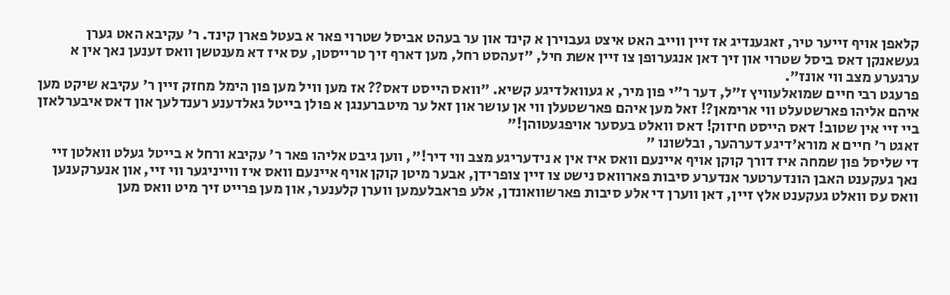קלאפן אויף זייער טיר, זאגענדיג אז זיין ווייב האט איצט געבוירן א קינד און ער בעהט אביסל שטרוי פאר א בעטל פארן קינד. ר' עקיבא האט גערן געשאנקן דאס ביסל שטרוי און זיך דאן אנגערופן צו זיין אשת חיל, "זעהסט רחל, מען דארף זיך טרייסטן, עס איז דא מענטשן וואס זענען נאך אין א ערגערע מצב ווי אונז".
פרעגט רבי חיים שמואלעוויץ ז"ל, דער ר"י פון מיר, א געוואלדיגע קשיא. "וואס הייסט דאס?? אז מען וויל מען פון הימל מחזק זיין ר' עקיבא שיקט מען איהם אליהו פארשטעלט ווי ארימאן?! זאל מען איהם פארשטעלן ווי אן עושר און זאל ער מיטברענגן א פולן בייטל גאלדענע רענדלעך און דאס איבערלאזן ביי זיי אין שטוב! דאס הייסט חיזוק! דאס וואלט בעסער אויפגעטוהן!"
זאגט ר' חיים א מורא'דיגע דערהער, ובלשונו "
די שליסל פון שמחה איז דורך קוקן אויף איינעם וואס איז אין א נידעריגע מצב ווי דיר!", ווען גיבט אליהו פאר ר' עקיבא ורחל א בייטל געלט וואלטן זיי נאך געקענט האבן הונדערטער אנדערע סיבות פארוואס נישט צו זיין צופרידן, אבער מיטן קוקן אויף איינעם וואס איז ווייניגער ווי זיי, און אנערקענען וואס עס וואלט געקענט אלץ זיין, דאן ווערן די אלע סיבות פארשוואונדן, אלע פראבלעמען ווערן קלענער, און מען פרייט זיך מיט וואס מען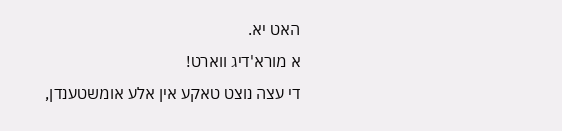האט יא.
א מורא'דיג ווארט!
די עצה נוצט טאקע אין אלע אומשטענדן,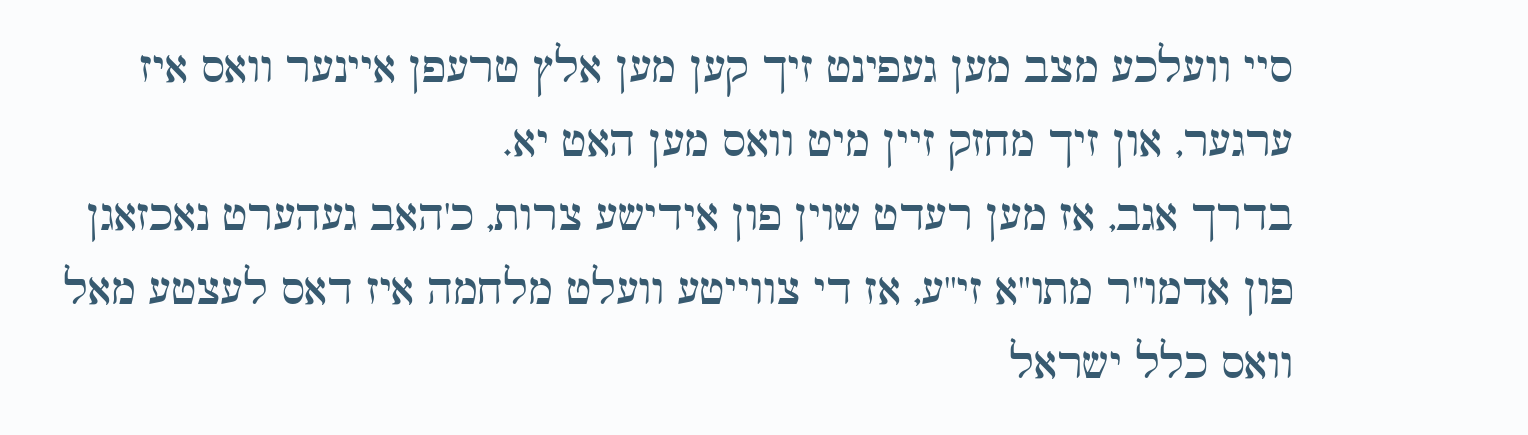סיי וועלכע מצב מען געפינט זיך קען מען אלץ טרעפן איינער וואס איז ערגער, און זיך מחזק זיין מיט וואס מען האט יא.
בדרך אגב, אז מען רעדט שוין פון אידישע צרות, כ'האב געהערט נאכזאגן פון אדמו"ר מתו"א זי"ע, אז די צווייטע וועלט מלחמה איז דאס לעצטע מאל וואס כלל ישראל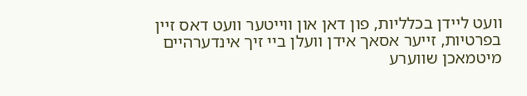וועט ליידן בכלליות, פון דאן און ווייטער וועט דאס זיין בפרטיות, זייער אסאך אידן וועלן ביי זיך אינדערהיים מיטמאכן שווערע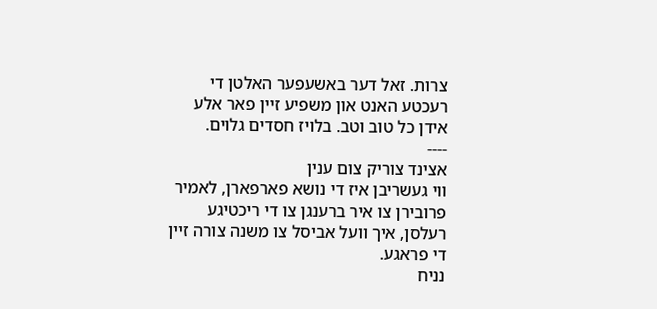צרות. זאל דער באשעפער האלטן די רעכטע האנט און משפיע זיין פאר אלע אידן כל טוב וטב. בלויז חסדים גלוים.
----
אצינד צוריק צום ענין
ווי געשריבן איז די נושא פארפארן, לאמיר פרובירן צו איר ברענגן צו די ריכטיגע רעלסן, איך וועל אביסל צו משנה צורה זיין די פראגע.
נניח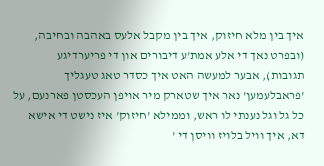איך בין מלא חיזוק, איך בין מקבל אלעס באהבה ובחיבה, (ובפרט נאך די אלע אמת'ע דיבורים און די פריערדיגע תגובות), אבער למעשה האט איך כסדר טאג טעגליך 'פראבלעמען' נאר איך שטארק מיר אויפן העכסטן פארנעם, על כל גל וגל נענתי לו ראש, וממילא 'חיזוק' איז נישט די אישא דא, איך וויל בלויז וויסן די '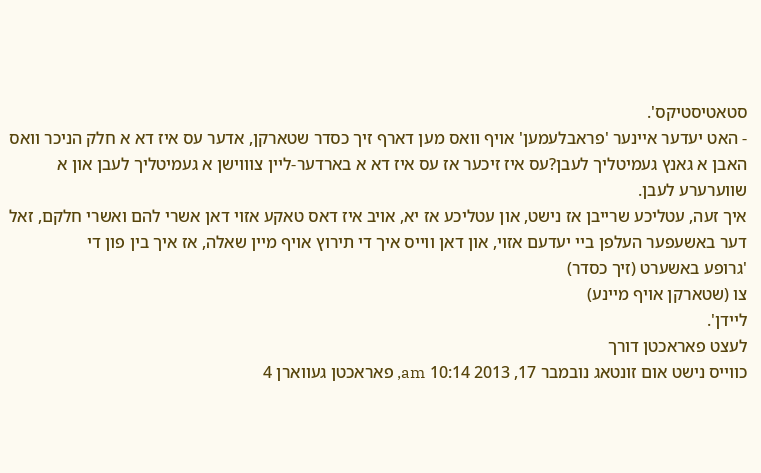סטאטיסטיקס'.
- האט יעדער איינער 'פראבלעמען' אויף וואס מען דארף זיך כסדר שטארקן, אדער עס איז דא א חלק הניכר וואס האבן א גאנץ געמיטליך לעבן?עס איז זיכער אז עס איז דא א בארדער-ליין צוווישן א געמיטליך לעבן און א שווערערע לעבן.
איך זעה, עטליכע שרייבן אז נישט, און עטליכע אז יא, אויב איז דאס טאקע אזוי דאן אשרי להם ואשרי חלקם, זאל דער באשעפער העלפן ביי יעדעם אזוי, און דאן ווייס איך די תירוץ אויף מיין שאלה, אז איך בין פון די
'גרופע באשערט (זיך כסדר)
צו (שטארקן אויף מיינע)
ליידן'.
לעצט פאראכטן דורך
כווייס נישט אום זונטאג נובמבר 17, 2013 10:14 am, פאראכטן געווארן 4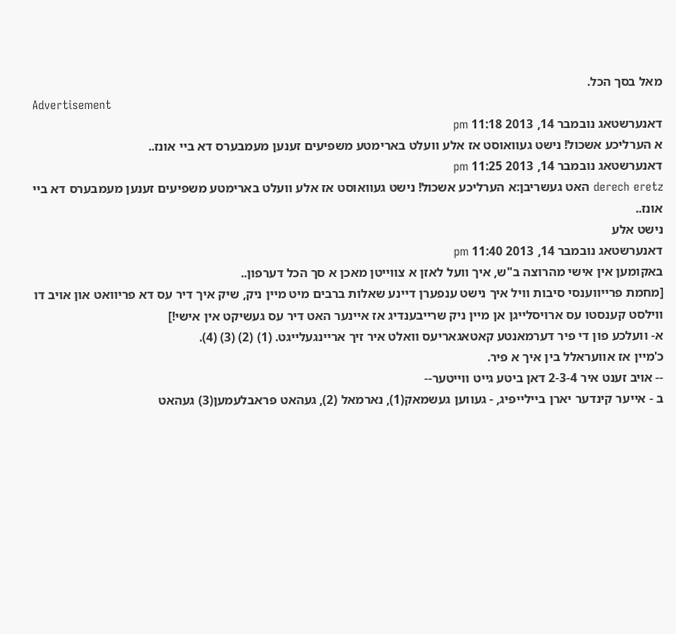מאל בסך הכל.
Advertisement
דאנערשטאג נובמבר 14, 2013 11:18 pm
א הערליכע אשכול! נישט געוואוסט אז אלע וועלט בארימטע משפיעים זענען מעמבערס דא ביי אונז..
דאנערשטאג נובמבר 14, 2013 11:25 pm
derech eretz האט געשריבן:א הערליכע אשכול! נישט געוואוסט אז אלע וועלט בארימטע משפיעים זענען מעמבערס דא ביי אונז..
נישט אלע
דאנערשטאג נובמבר 14, 2013 11:40 pm
באקומען אין אישי מהרוצה ב"ש, איך וועל לאזן א צווייטן מאכן א סך הכל דערפון..
[מחמת פרייווענסי סיבות וויל איך נישט ענפערן דיינע שאלות ברבים מיט מיין ניק, שיק איך דיר עס דא פריוואט און אויב דו ווילסט קענסטו עס ארויסלייגן אן מיין ניק שרייבענדיג אז איינער האט דיר עס געשיקט אין אישי!]
א- וועלכע פון די פיר דערמאנטע קאטאגאריעס וואלט איר זיך אריינגעלייגט. (1) (2) (3) (4).
כ'מיין אז אוועראלל בין איך א פיר.
-- אויב זענט איר 2-3-4 דאן ביטע גייט ווייטער--
ב - אייער קינדער יארן ביילייפיג, - געווען געשמאק(1), נארמאל (2), געהאט פראבלעמען(3) געהאט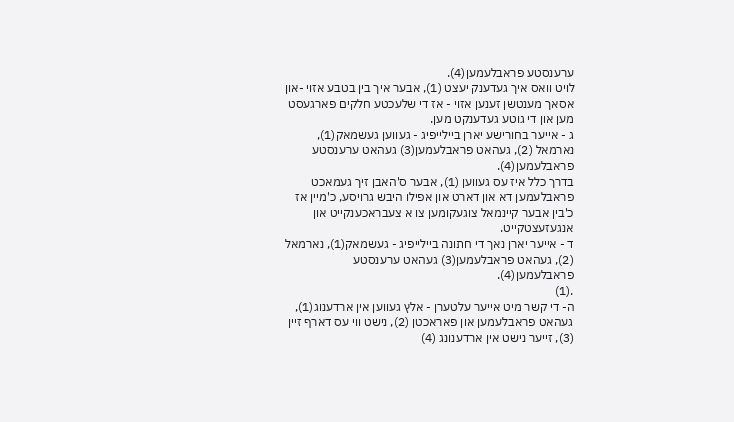ערענסטע פראבלעמען(4).
לויט וואס איך געדענק יעצט (1), אבער איך בין בטבע אזוי -און אסאך מענטשן זענען אזוי - אז די שלעכטע חלקים פארגעסט מען און די גוטע געדענקט מען.
ג - אייער בחורישע יארן ביילייפיג - געווען געשמאק(1), נארמאל (2), געהאט פראבלעמען(3) געהאט ערענסטע פראבלעמען(4).
בדרך כלל איז עס געווען (1), אבער ס'האבן זיך געמאכט פראבלעמען דא און דארט און אפילו היבש גרויסע, כ'מיין אז כ'בין אבער קיינמאל צוגעקומען צו א צעבראכענקייט און אנגעזעצטקייט.
ד - אייער יארן נאך די חתונה ביילייפיג - געשמאק(1), נארמאל (2), געהאט פראבלעמען(3) געהאט ערענסטע פראבלעמען(4).
.(1)
ה- די קשר מיט אייער עלטערן - אלץ געווען אין ארדענוג(1), געהאט פראבלעמען און פאראכטן (2), נישט ווי עס דארף זיין (3), זייער נישט אין ארדענונג (4)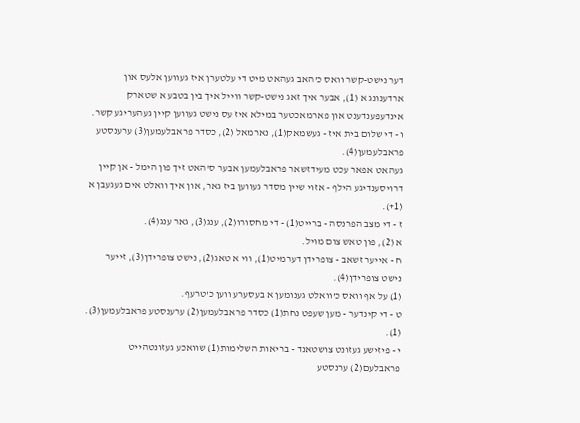דער נישט-קשר וואס כ'האב געהאט מיט די עלטערן איז געווען אלעס און ארדענונג א (1), אבער איך זאג נישט-קשר ווייל איך בין בטבע א שטארק אינדעפענדענט און פארמאכטער במילא איז עס נישט געווען קיין געהעריגע קשר.
ו - די שלום בית איז - געשמאק(1), נארמאל (2), כסדר פראבלעמען(3) ערענסטע פראבלעמען(4).
געהאט אפאר עכט מעידזשאר פראבלעמען אבער ס'האט זיך פון הימל - אן קיין דרויסענדיגע הילף - אזוי שיין מסדר געווען ביז גאר, און איך וואלט אים געגעבן א (1+).
ז - די מצב הפרנסה - ברייט(1) - די מחסורו(2), ענג(3), גאר ענג(4).
א (2), פון טאש צום מויל.
ח - אייער זשאב - צופרידן דערמיט(1), ווי א טאג(2), נישט צופרידן(3), זייער נישט צופרידן(4).
(1) על אף וואס כ'וואלט גענומען א בעסערע ווען כ'טרעף.
ט - די קינדער - מען שעפט נחת(1) כסדר פראבלעמען(2) ערענסטע פראבלעמען(3).
(1).
י - פיזישע געזונט צושטאנד - בריאות השלימות(1) שוואכע געזונטהייט פראבלעם(2) ערנסטע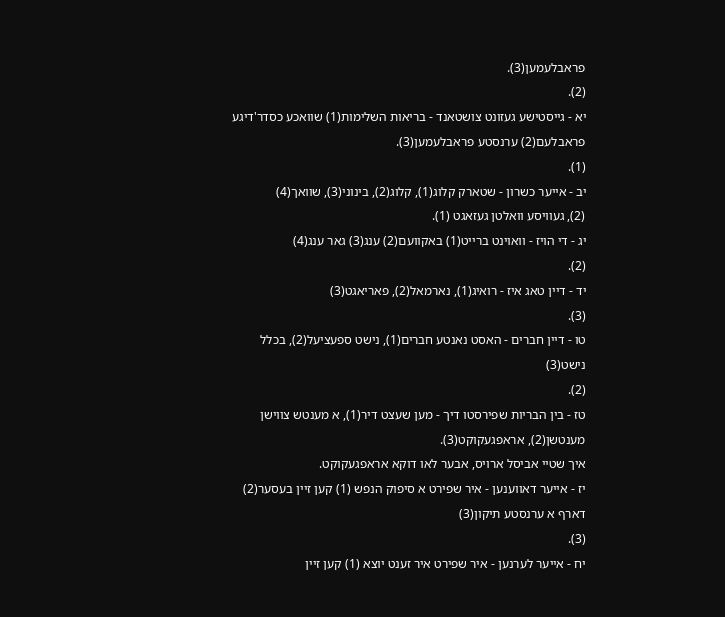פראבלעמען(3).
(2).
יא - גייסטישע געזונט צושטאנד - בריאות השלימות(1) שוואכע כסדר'דיגע פראבלעם(2) ערנסטע פראבלעמען(3).
(1).
יב - אייער כשרון - שטארק קלוג(1), קלוג(2), בינוני(3), שוואך(4)
(2), געוויסע וואלטן געזאגט (1).
יג - די הויז - וואוינט ברייט(1) באקוועם(2) ענג(3) גאר ענג(4)
(2).
יד - דיין טאג איז - רואיג(1), נארמאל(2), פאריאגט(3)
(3).
טו - דיין חברים - האסט נאנטע חברים(1), נישט ספעציעל(2), בכלל נישט(3)
(2).
טז - בין הבריות שפירסטו דיך - מען שעצט דיר(1), א מענטש צווישן מענטשן(2), אראפגעקוקט(3).
איך שטיי אביסל ארויס, אבער לאו דוקא אראפגעקוקט.
יז - אייער דאווענען - איר שפירט א סיפוק הנפש (1) קען זיין בעסער(2) דארף א ערנסטע תיקון(3)
(3).
יח - אייער לערנען - איר שפירט איר זענט יוצא (1) קען זיין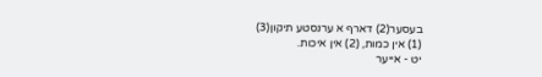בעסער(2) דארף א ערנסטע תיקון(3)
(1) אין כמות, (2) אין איכות.
יט - אייער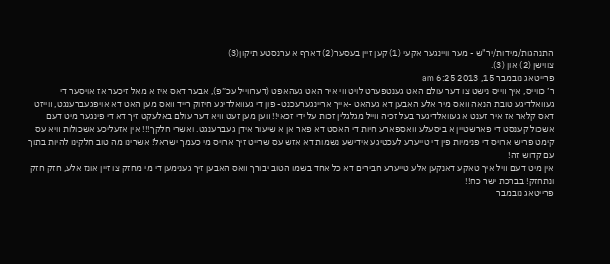התנהגות/מידות/יר"ש - מער וויינגער אקעי (1) קען זיין בעסער(2) דארף א ערנסטע תיקון(3)
צווישן (2) און (3).
פרייטאג נובמבר 15, 2013 6:25 am
ר׳ כװייס, איך װייס נישט צו דער עולם האט גענטפערט לויט װי איר האט געהאפט (דערװייל עכ״פ), אבער דאס איז א מאל זיכער אז אויסער די געװאלדיגע טובת הנאה װאס מיר אלע האבען דא געהאט -אייך אריינגערעכנט- פון די געװאלדיגע חיזוק רייד װאס מען האט דא אויפגעברענגט, װייזט דאס קלאר אז איר זענט א געװאלדיגער בעל זכיה װייל מגלגלין זכות על ידי זכאי!! װען מען זעט װיא דער עולם באלעקט זיך דא די פינגער מיט דעם אשכול קענסט די פארשטיין א ביסעלע װאספארע חיות די האסט דא פאר אן א שיעור אידן געברענגט. ואשרי חלקך!!! אין אזעליכע אשכולות װיא עס קימט פריש ארויס די פנימיות פין די טייערע לעכטיגע אידישע נשמות דא אזש עס שרייט זיך ארויס מי כעמך ישראל! אשרינו מה טוב חלקינו להיות בתוך עם קדוש זה!
אין מיט דעם װיל איך טאקע דאנקען אלע טייערע חבירים דא כל אחד בשמו הטוב יבורך װאס האבען זיך גענימען די מי מחזק צו זיין אונז אלע, חזק חזק ונתחזק! בברכת ישר כח!!
פרייטאג נובמבר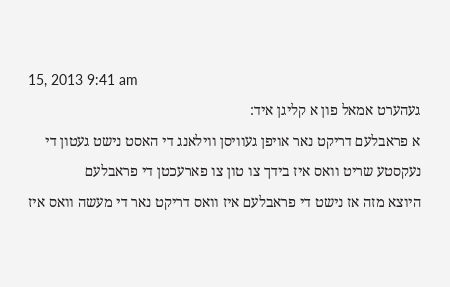15, 2013 9:41 am
געהערט אמאל פון א קליגן איד:
א פראבלעם דריקט נאר אויפן געוויסן ווילאנג די האסט נישט געטון די נעקסטע שריט וואס איז בידך צו טון צו פארעכטן די פראבלעם
היוצא מזה אז נישט די פראבלעם איז וואס דריקט נאר די מעשה וואס איז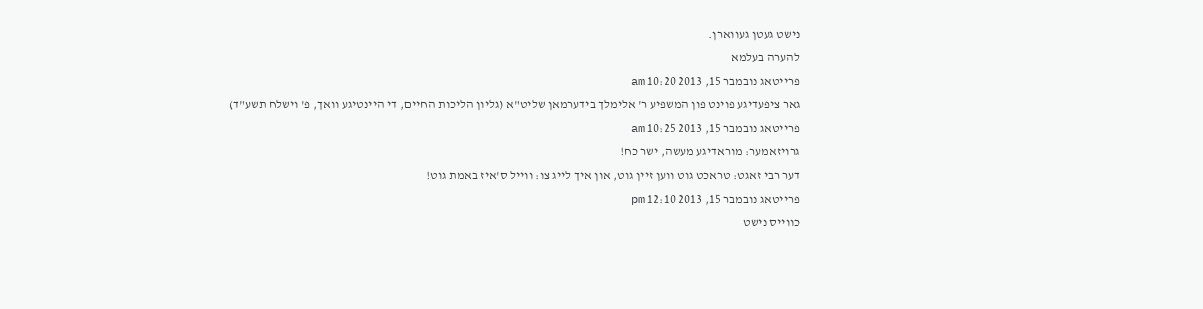נישט געטן געווארן.
להערה בעלמא
פרייטאג נובמבר 15, 2013 10:20 am
גאר ציפעדיגע פוינט פון המשפיע ר' אלימלך בידערמאן שליט"א (גליון הליכות החיים, די היינטיגע וואך, פ' וישלח תשע"ד)
פרייטאג נובמבר 15, 2013 10:25 am
גרויזאמער: מוראדיגע מעשה, ישר כח!
דער רבי זאגט: טראכט גוט ווען זיין גוט, און איך לייג צו: ווייל ס'איז באמת גוט!
פרייטאג נובמבר 15, 2013 12:10 pm
כווייס נישט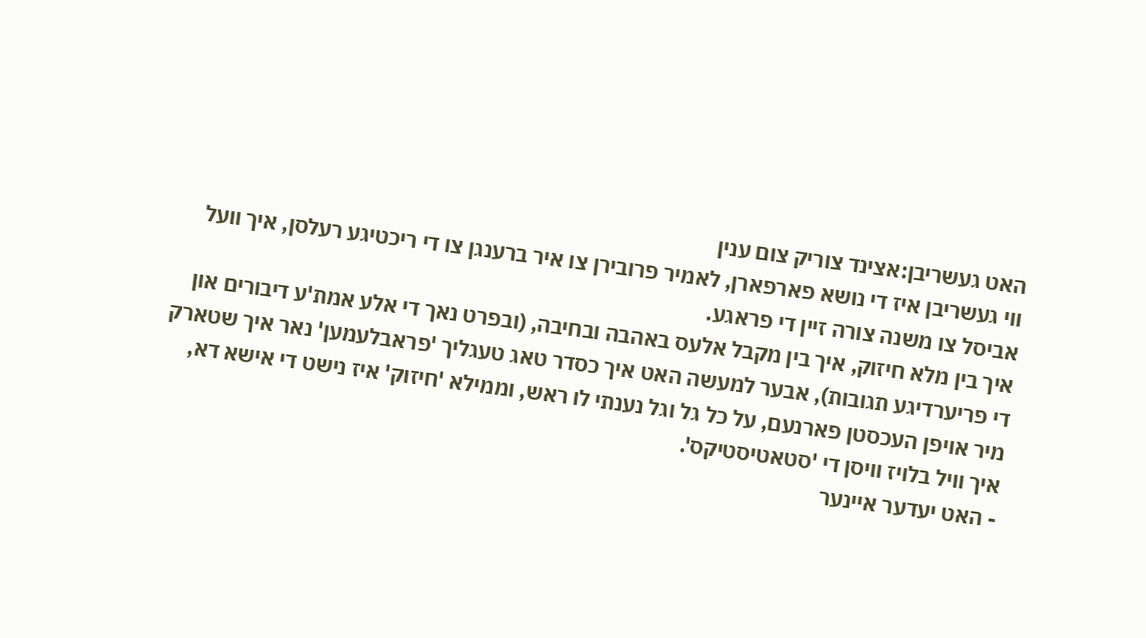האט געשריבן:אצינד צוריק צום ענין
ווי געשריבן איז די נושא פארפארן, לאמיר פרובירן צו איר ברענגן צו די ריכטיגע רעלסן, איך וועל אביסל צו משנה צורה זיין די פראגע.
איך בין מלא חיזוק, איך בין מקבל אלעס באהבה ובחיבה, (ובפרט נאך די אלע אמת'ע דיבורים און די פריערדיגע תגובות), אבער למעשה האט איך כסדר טאג טעגליך 'פראבלעמען' נאר איך שטארק מיר אויפן העכסטן פארנעם, על כל גל וגל נענתי לו ראש, וממילא 'חיזוק' איז נישט די אישא דא, איך וויל בלויז וויסן די 'סטאטיסטיקס'.
- האט יעדער איינער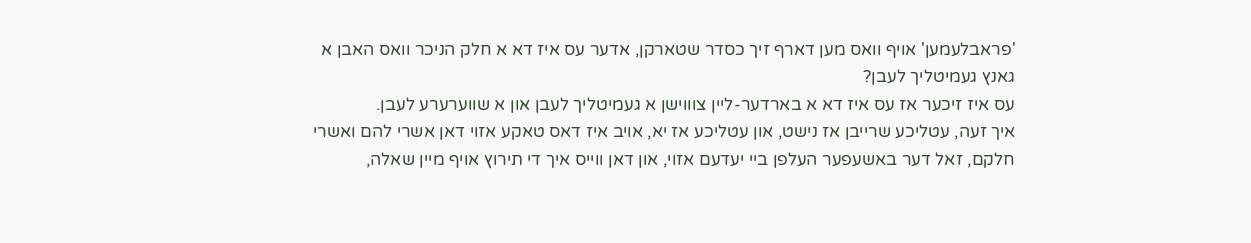'פראבלעמען' אויף וואס מען דארף זיך כסדר שטארקן, אדער עס איז דא א חלק הניכר וואס האבן א גאנץ געמיטליך לעבן?
עס איז זיכער אז עס איז דא א בארדער-ליין צוווישן א געמיטליך לעבן און א שווערערע לעבן.
איך זעה, עטליכע שרייבן אז נישט, און עטליכע אז יא, אויב איז דאס טאקע אזוי דאן אשרי להם ואשרי חלקם, זאל דער באשעפער העלפן ביי יעדעם אזוי, און דאן ווייס איך די תירוץ אויף מיין שאלה,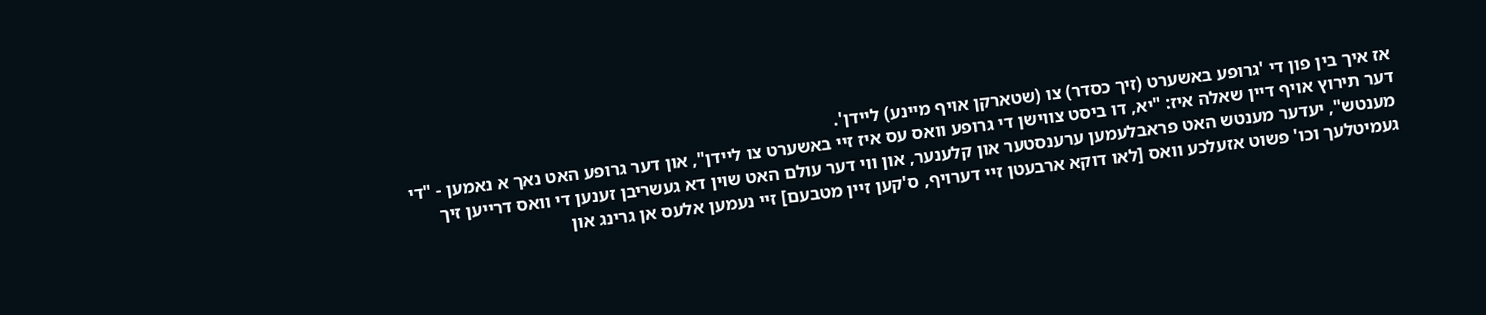אז איך בין פון די 'גרופע באשערט (זיך כסדר) צו (שטארקן אויף מיינע) ליידן'.
דער תירוץ אויף דיין שאלה איז: "יא, דו ביסט צווישן די גרופע וואס עס איז זיי באשערט צו ליידן", און דער גרופע האט נאך א נאמען - "די מענטש", יעדער מענטש האט פראבלעמען ערענסטער און קלענער, און ווי דער עולם האט שוין דא געשריבן זענען די וואס דרייען זיך געמיטלעך וכו' פשוט אזעלכע וואס [לאו דוקא ארבעטן זיי דערויף, ס'קען זיין מטבעם] זיי נעמען אלעס אן גרינג און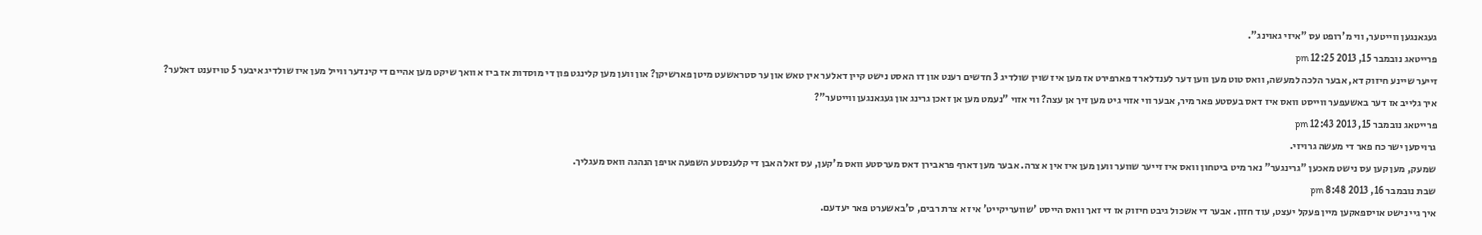געגאנגען ווייטער, ווי מ'רופט עס "איזי גאוינג".
פרייטאג נובמבר 15, 2013 12:25 pm
זייער שיינע חיזוק דא, אבער הלכה למעשה, וואס טוט מען ווען דער לענדלארד פארפירט אז מען איז שוין שולדיג 3 חדשים רענט און דו האסט נישט קיין דאלער אין טאש און ער סטראשעט מיטן פארשיקן? און ווען מען קלינגט פון די מוסדות אז ביז א וואך שיקט מען אהיים די קינדער ווייל מען איז שולדיג איבער 5 טויזענט דאלער? איך גלייב אז דער באשעפער ווייסט וואס איז דאס בעסטע פאר מיר, אבער ווי אזוי גיט מען זיך אן עצה? ווי אזוי "נעמט מען אן זאכן גרינג און געגאנגען ווייטער"?
פרייטאג נובמבר 15, 2013 12:43 pm
גרויסען ישר כח פאר די מעשה גרויזי.
שמעק, מען קען עס נישט מאכען "גרינגער" נאר מיט ביטחון וואס איז זייער שווער ווען מען איז אין א צרה. אבער מען דארף פראבירן דאס מערסטע וואס מ'קען, עס זאל האבן די קלענסטע השפעה אויפן הנהגה וואס מעגליך.
שבת נובמבר 16, 2013 8:48 pm
איך גיי נישט אויספאקען מיין פעקל יעצט, עוד חזון. אבער די אשכול גיבט חיזוק אז די זאך וואס הייסט 'שוועריקייט' איז א צרת רבים, ס'באשערט פאר יעדעם.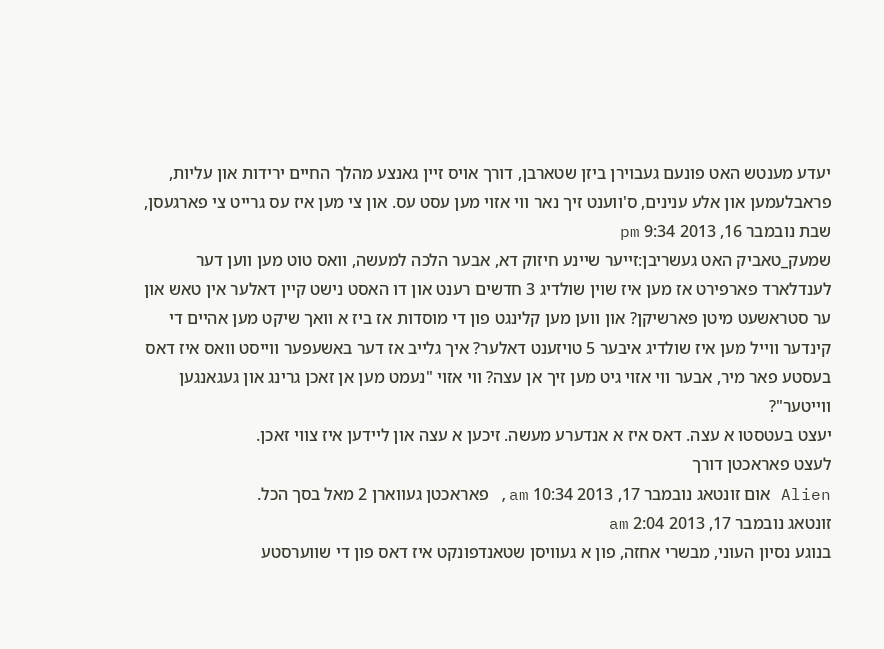יעדע מענטש האט פונעם געבוירן ביזן שטארבן, דורך אויס זיין גאנצע מהלך החיים ירידות און עליות, פראבלעמען און אלע ענינים, ס'ווענט זיך נאר ווי אזוי מען עסט עס. און צי מען איז עס גרייט צי פארגעסן,
שבת נובמבר 16, 2013 9:34 pm
שמעק_טאביק האט געשריבן:זייער שיינע חיזוק דא, אבער הלכה למעשה, וואס טוט מען ווען דער לענדלארד פארפירט אז מען איז שוין שולדיג 3 חדשים רענט און דו האסט נישט קיין דאלער אין טאש און ער סטראשעט מיטן פארשיקן? און ווען מען קלינגט פון די מוסדות אז ביז א וואך שיקט מען אהיים די קינדער ווייל מען איז שולדיג איבער 5 טויזענט דאלער? איך גלייב אז דער באשעפער ווייסט וואס איז דאס בעסטע פאר מיר, אבער ווי אזוי גיט מען זיך אן עצה? ווי אזוי "נעמט מען אן זאכן גרינג און געגאנגען ווייטער"?
יעצט בעטסטו א עצה. דאס איז א אנדערע מעשה. זיכען א עצה און ליידען איז צווי זאכן.
לעצט פאראכטן דורך
Alien אום זונטאג נובמבר 17, 2013 10:34 am, פאראכטן געווארן 2 מאל בסך הכל.
זונטאג נובמבר 17, 2013 2:04 am
בנוגע נסיון העוני, מבשרי אחזה, פון א געוויסן שטאנדפונקט איז דאס פון די שווערסטע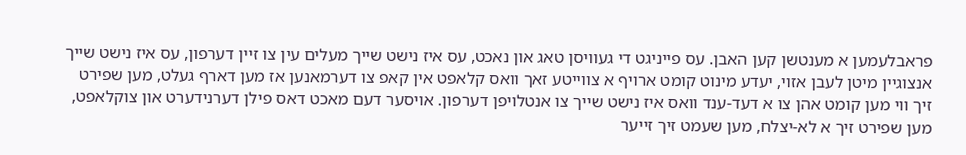פראבלעמען א מענטשן קען האבן. עס פייניגט די געוויסן טאג און נאכט, עס איז נישט שייך מעלים עין צו זיין דערפון, עס איז נישט שייך אנצוגיין מיטן לעבן אזוי, יעדע מינוט קומט ארויף א צווייטע זאך וואס קלאפט אין קאפ צו דערמאנען אז מען דארף געלט, מען שפירט זיך ווי מען קומט אהן צו א דעד-ענד וואס איז נישט שייך צו אנטלויפן דערפון. אויסער דעם מאכט דאס פילן דערנידערט און צוקלאפט, מען שפירט זיך א לא-יצלח, מען שעמט זיך זייער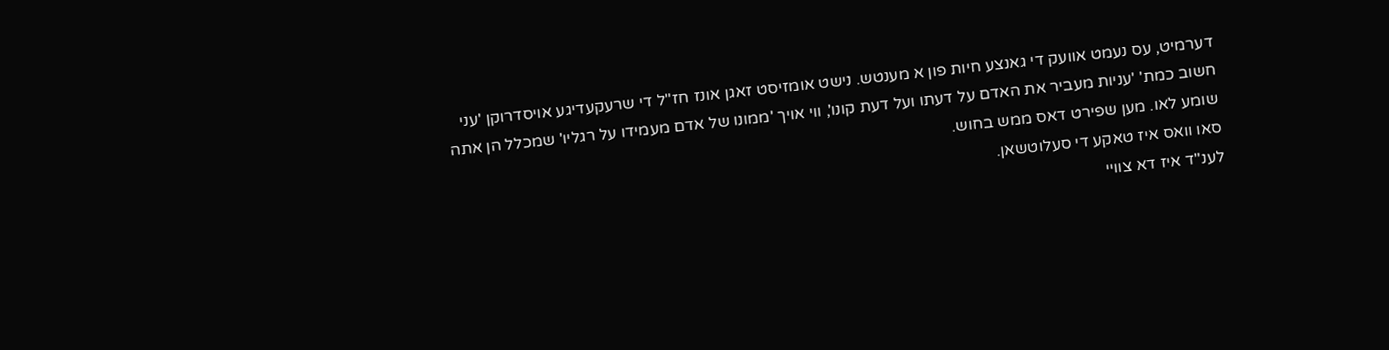דערמיט, עס נעמט אוועק די גאנצע חיות פון א מענטש. נישט אומזיסט זאגן אונז חז"ל די שרעקעדיגע אויסדרוקן 'עני חשוב כמת' 'עניות מעביר את האדם על דעתו ועל דעת קונו', ווי אויך 'ממונו של אדם מעמידו על רגליו' שמכלל הן אתה שומע לאו. מען שפירט דאס ממש בחוש.
סאו וואס איז טאקע די סעלוטשאן.
לענ"ד איז דא צוויי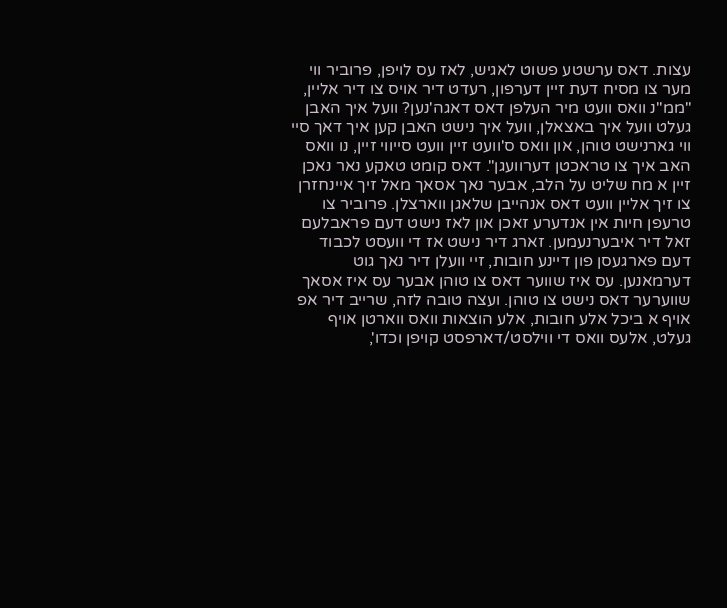עצות. דאס ערשטע פשוט לאגיש, לאז עס לויפן, פרוביר ווי מער צו מסיח דעת זיין דערפון, רעדט דיר אויס צו דיר אליין, "ממ"נ וואס וועט מיר העלפן דאס דאגה'נען? וועל איך האבן געלט וועל איך באצאלן, וועל איך נישט האבן קען איך דאך סיי ווי גארנישט טוהן, און וואס ס'וועט זיין וועט סייווי זיין, נו וואס האב איך צו טראכטן דערוועגן". דאס קומט טאקע נאר נאכן זיין א מח שליט על הלב, אבער נאך אסאך מאל זיך איינחזרן צו זיך אליין וועט דאס אנהייבן שלאגן ווארצלן. פרוביר צו טרעפן חיות אין אנדערע זאכן און לאז נישט דעם פראבלעם זאל דיר איבערנעמען. זארג דיר נישט אז די וועסט לכבוד דעם פארגעסן פון דיינע חובות, זיי וועלן דיר נאך גוט דערמאנען. עס איז שווער דאס צו טוהן אבער עס איז אסאך שווערער דאס נישט צו טוהן. ועצה טובה לזה, שרייב דיר אפ אויף א ביכל אלע חובות, אלע הוצאות וואס ווארטן אויף געלט, אלעס וואס די ווילסט/דארפסט קויפן וכדו',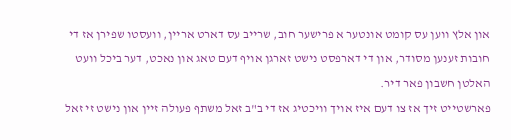און אלץ ווען עס קומט אונטער א פרישער חוב, שרייב עס דארט אריין, וועסטו שפירן אז די חובות זענען מסודר, און די דארפסט נישט זארגן אויף דעם טאג און נאכט, דער ביכל וועט האלטן חשבון פאר דיר.
פארשטייט זיך אז צו דעם איז אויך וויכטיג אז די ב"ב זאל משתף פעולה זיין און נישט זי זאל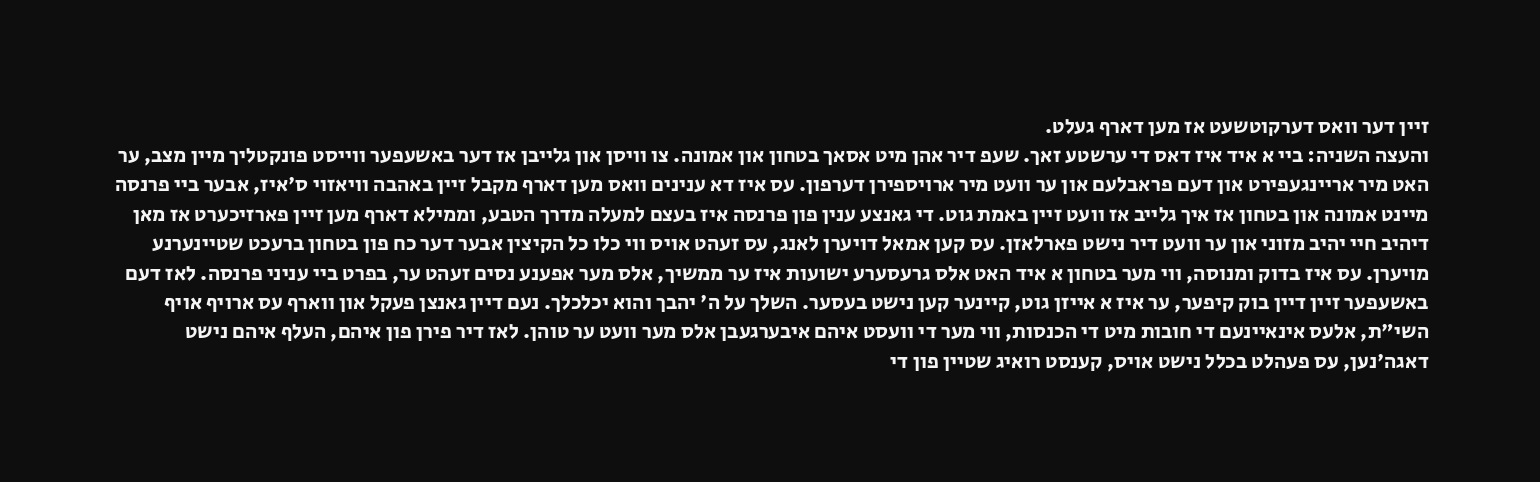זיין דער וואס דערקוטשעט אז מען דארף געלט.
והעצה השניה: ביי א איד איז דאס די ערשטע זאך. שעפ דיר אהן מיט אסאך בטחון און אמונה. צו וויסן און גלייבן אז דער באשעפער ווייסט פונקטליך מיין מצב, ער האט מיר אריינגעפירט און דעם פראבלעם און ער וועט מיר ארויספירן דערפון. עס איז דא ענינים וואס מען דארף מקבל זיין באהבה וויאזוי ס'איז, אבער ביי פרנסה מיינט אמונה און בטחון אז איך גלייב אז וועט זיין באמת גוט. די גאנצע ענין פון פרנסה איז בעצם למעלה מדרך הטבע, וממילא דארף מען זיין פארזיכערט אז מאן דיהיב חיי יהיב מזוני און ער וועט דיר נישט פארלאזן. עס קען אמאל דויערן לאנג, עס זעהט אויס ווי כלו כל הקיצין אבער דער כח פון בטחון ברעכט שטיינערנע מויערן. עס איז בדוק ומנוסה, ווי מער בטחון א איד האט אלס גרעסערע ישועות איז ער ממשיך, אלס מער אפענע נסים זעהט ער, בפרט ביי עניני פרנסה. לאז דעם באשעפער זיין דיין בוק קיפער, ער איז א אייזן גוט, קיינער קען נישט בעסער. השלך על ה' יהבך והוא יכלכלך. נעם דיין גאנצן פעקל און ווארף עס ארויף אויף השי"ת, אלעס אינאיינעם די חובות מיט די הכנסות, ווי מער די וועסט איהם איבערגעבן אלס מער וועט ער טוהן. לאז דיר פירן פון איהם, העלף איהם נישט דאגה'נען, עס פעהלט בכלל נישט אויס, קענסט רואיג שטיין פון די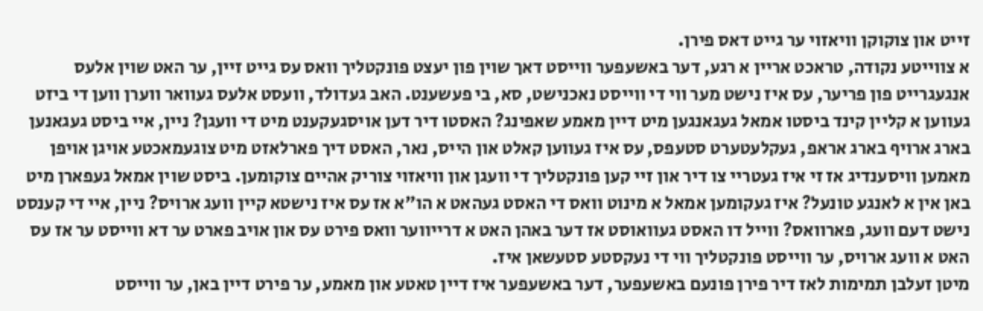זייט און צוקוקן וויאזוי ער גייט דאס פירן.
א צווייטע נקודה, טראכט אריין א רגע, דער באשעפער ווייסט דאך שוין פון יעצט פונקטליך וואס עס גייט זיין, ער האט שוין אלעס אנגעגרייט פון פריער, עס איז נישט מער ווי די ווייסט נאכנישט, סא, בי פעשענט. האב געדולד, וועסט אלעס געוואר ווערן ווען די ביזט געווען א קליין קינד ביסטו אמאל געגאנגען מיט דיין מאמע שאפינג? האסטו דיר דען אויסגעקענט מיט די וועגן? ניין, איי ביסט געגאנען בארג ארויף בארג אראפ, געקלעטערט סטעפס, עס איז געווען קאלט און הייס, נאר, האסט דיך פארלאזט מיט צוגעמאכטע אויגן אויפן מאמען וויסענדיג אז זי איז געטריי צו דיר און זיי קען פונקטליך די וועגן און וויאזוי צוריק אהיים צוקומען. ביסט שוין אמאל געפארן מיט באן אין א לאנגע טונעל? איז געקומען אמאל א מינוט וואס די האסט געהאט א הו"א אז עס איז נישטא קיין וועג ארויס? ניין, איי די קענסט נישט דעם וועג, פארוואס? ווייל דו האסט געוואוסט אז דער באהן האט א דרייווער וואס פירט עס און אויב פארט ער דא ווייסט ער אז עס האט א וועג ארויס, ער ווייסט פונקטליך ווי די נעקסטע סטעשאן איז.
מיטן זעלבן תמימות לאז דיר פירן פונעם באשעפער, דער באשעפער איז דיין טאטע און מאמע, ער פירט דיין באן, ער ווייסט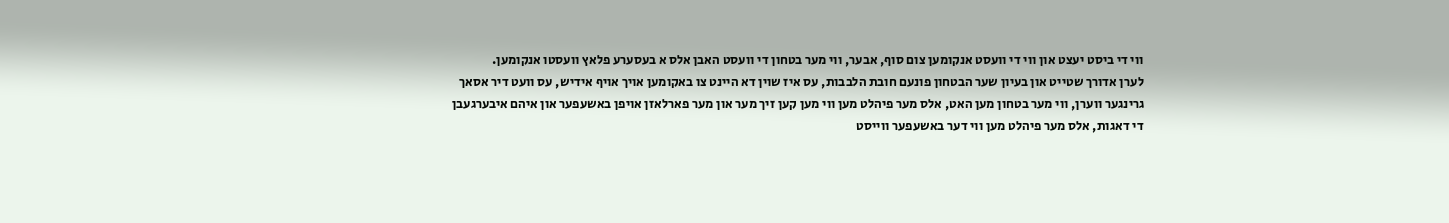ווי די ביסט יעצט און ווי די וועסט אנקומען צום סוף, אבער, ווי מער בטחון די וועסט האבן אלס א בעסערע פלאץ וועסטו אנקומען.
לערן אדורך שטייט און בעיון שער הבטחון פונעם חובת הלבבות, עס איז שוין דא היינט צו באקומען אויך אויף אידיש, עס וועט דיר אסאך גרינגער ווערן, ווי מער בטחון מען האט, אלס מער פיהלט מען ווי מען קען זיך מער און מער פארלאזן אויפן באשעפער און איהם איבערגעבן די דאגות, אלס מער פיהלט מען ווי דער באשעפער ווייסט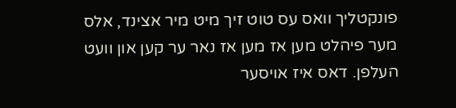פונקטליך וואס עס טוט זיך מיט מיר אצינד, אלס מער פיהלט מען אז מען אז נאר ער קען און וועט העלפן. דאס איז אויסער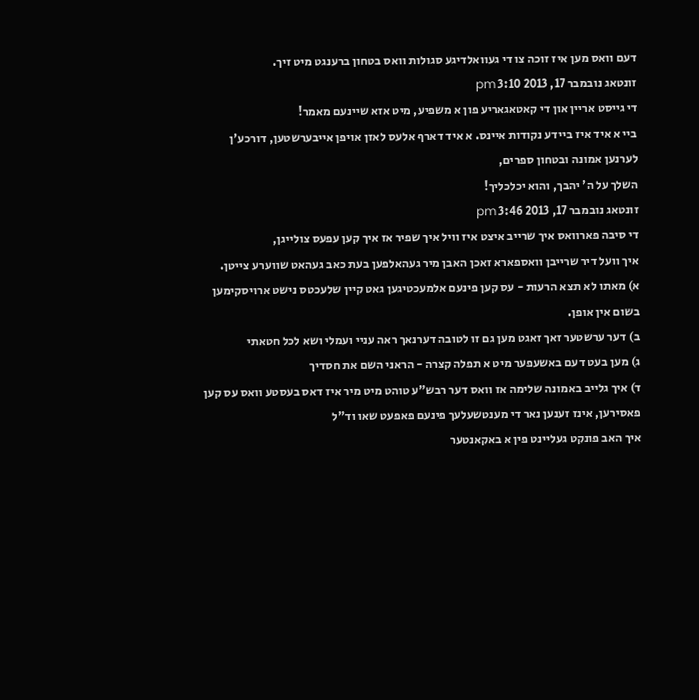דעם וואס מען איז זוכה צו די געוואלדיגע סגולות וואס בטחון ברענגט מיט זיך.
זונטאג נובמבר 17, 2013 3:10 pm
די גייסט אריין און די קאטאגאריע פון א משפיע, מיט אזא שיינעם מאמר!
ביי א איד איז ביידע נקודות איינס. א איד דארף אלעס לאזן אויפן אייבערשטען, דורכע'ן לערנען אמונה ובטחון ספרים,
השלך על ה' יהבך, והוא יכלכליך!
זונטאג נובמבר 17, 2013 3:46 pm
די סיבה פארוואס איך שרייב איצט איז וויל איך שפיר אז איך קען עפעס צולייגן,
איך וועל דיר שרייבן וואספארא זאכן האבן מיר געהאלפען בעת כאב געהאט שווערע צייטן.
א) מאתו לא תצא הרעות - עס קען פינעם אלמעכטיגען גאט קיין שלעכטס נישט ארויסקימען בשום אין אופן.
ב) דער ערשטער זאך זאגט מען גם זו לטובה דערנאך ראה עניי ועמלי ושא לכל חטאתי
ג) מען בעט דעם באשעפער מיט א תפלה קצרה - הראני השם את חסדיך
ד) איך גלייב באמונה שלימה אז וואס דער רבש"ע טוהט מיט מיר איז דאס בעסטע וואס עס קען פאסירען, אינז זענען נאר די מענטשעלעך פינעם פאפעט שאו וד"ל
איך האב פונקט געליינט פין א באקאנטער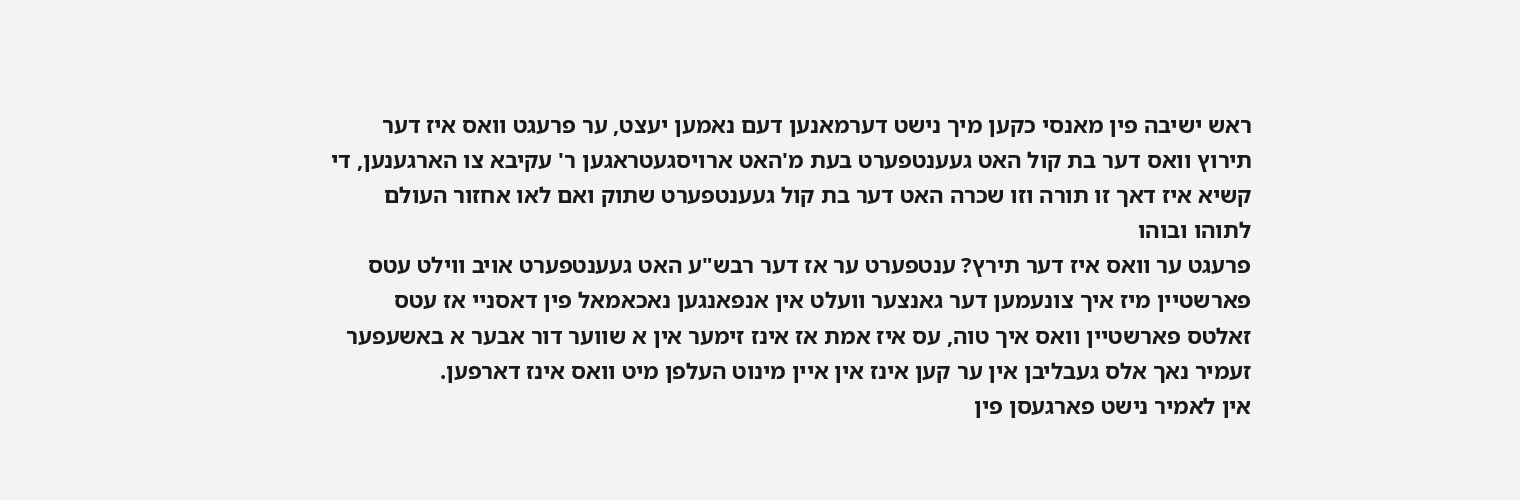ראש ישיבה פין מאנסי כקען מיך נישט דערמאנען דעם נאמען יעצט, ער פרעגט וואס איז דער תירוץ וואס דער בת קול האט געענטפערט בעת מ'האט ארויסגעטראגען ר' עקיבא צו הארגענען, די קשיא איז דאך זו תורה וזו שכרה האט דער בת קול געענטפערט שתוק ואם לאו אחזור העולם לתוהו ובוהו
פרעגט ער וואס איז דער תירץ? ענטפערט ער אז דער רבש"ע האט געענטפערט אויב ווילט עטס פארשטיין מיז איך צונעמען דער גאנצער וועלט אין אנפאנגען נאכאמאל פין דאסניי אז עטס זאלטס פארשטיין וואס איך טוה, עס איז אמת אז אינז זימער אין א שווער דור אבער א באשעפער זעמיר נאך אלס געבליבן אין ער קען אינז אין איין מינוט העלפן מיט וואס אינז דארפען.
אין לאמיר נישט פארגעסן פין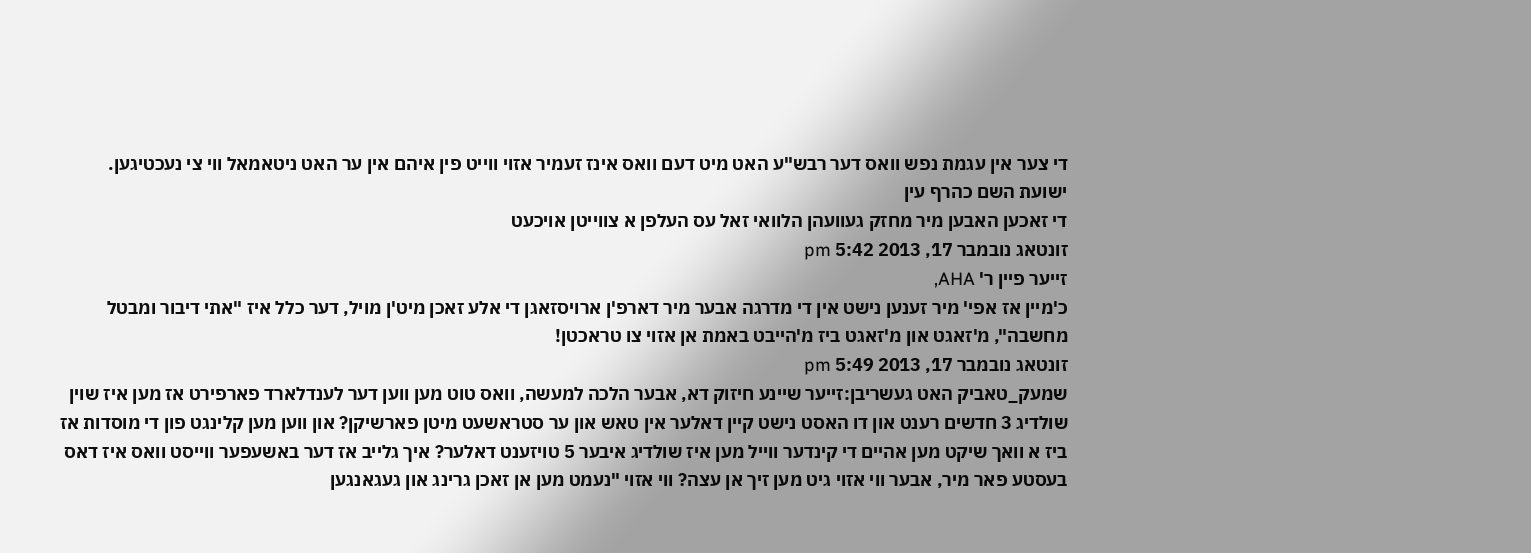די צער אין עגמת נפש וואס דער רבש"ע האט מיט דעם וואס אינז זעמיר אזוי ווייט פין איהם אין ער האט ניטאמאל ווי צי נעכטיגען.
ישועת השם כהרף עין
די זאכען האבען מיר מחזק געוועהן הלוואי זאל עס העלפן א צווייטן אויכעט
זונטאג נובמבר 17, 2013 5:42 pm
זייער פיין ר' AHA,
כ'מיין אז אפי' מיר זענען נישט אין די מדרגה אבער מיר דארפ'ן ארויסזאגן די אלע זאכן מיט'ן מויל, דער כלל איז "אתי דיבור ומבטל מחשבה", מ'זאגט און מ'זאגט ביז מ'הייבט באמת אן אזוי צו טראכטן!
זונטאג נובמבר 17, 2013 5:49 pm
שמעק_טאביק האט געשריבן:זייער שיינע חיזוק דא, אבער הלכה למעשה, וואס טוט מען ווען דער לענדלארד פארפירט אז מען איז שוין שולדיג 3 חדשים רענט און דו האסט נישט קיין דאלער אין טאש און ער סטראשעט מיטן פארשיקן? און ווען מען קלינגט פון די מוסדות אז ביז א וואך שיקט מען אהיים די קינדער ווייל מען איז שולדיג איבער 5 טויזענט דאלער? איך גלייב אז דער באשעפער ווייסט וואס איז דאס בעסטע פאר מיר, אבער ווי אזוי גיט מען זיך אן עצה? ווי אזוי "נעמט מען אן זאכן גרינג און געגאנגען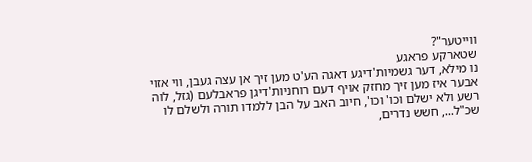ווייטער"?
שטארקע פראגע
נו מילא, דער גשמיות'דיגע דאגה הע'ט מען זיך אן עצה געבן, ווי אזוי אבער איז מען זיך מחזק אויף דעם רוחניות'דיגן פראבלעם (גזל, לוה רשע ולא ישלם וכו' וכו', חיוב האב על הבן ללמדו תורה ולשלם לו שכ"ל..., חשש נדרים,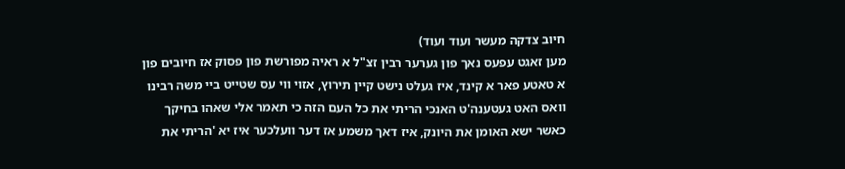חיוב צדקה מעשר ועוד ועוד)
מען זאגט עפעס נאך פון גערער רבין זצ"ל א ראיה מפורשת פון פסוק אז חיובים פון א טאטע פאר א קינד, איז געלט נישט קיין תירוץ, אזוי ווי עס שטייט ביי משה רבינו וואס האט געטענה'ט האנכי הריתי את כל העם הזה כי תאמר אלי שאהו בחיקך כאשר ישא האומן את היונק, איז דאך משמע אז דער וועלכער איז יא 'הריתי את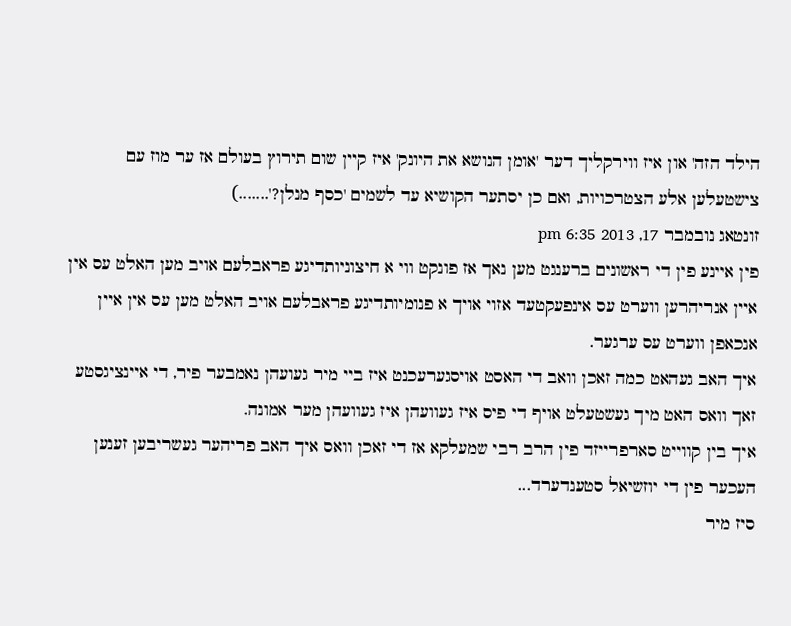הילד הזה' און איז ווירקליך דער 'אומן הנושא את היונק' איז קיין שום תירוץ בעולם אז ער מוז עם צישטעלען אלע הצטרכויות, ואם כן יסתער הקושיא עד לשמים 'כסף מנלן?'.......)
זונטאג נובמבר 17, 2013 6:35 pm
פין איינע פין די ראשונים ברענגט מען נאך אז פונקט ווי א חיצוניותדיגע פראבלעם אויב מען האלט עס אין איין אנריהרען ווערט עס אינפעקטעד אזוי אויך א פנומיותדיגע פראבלעם אויב האלט מען עס אין איין אנכאפן ווערט עס ערגער.
איך האב געהאט כמה זאכן וואב די האסט אויסגערעכנט איז ביי מיר געועהן נאמבער פיר, די איינציגסטע זאך וואס האט מיך געשטעלט אויף די פיס איז געוועהן איז געוועהן מער אמונה.
איך בין קווייט סארפרייזד פין הרב רבי שמעלקא אז די זאכן וואס איך האב פריהער געשריבען זענען העכער פין די יוזשיאל סטענדערד...
סיז מיר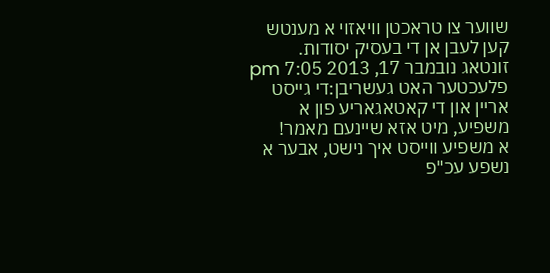שווער צו טראכטן וויאזוי א מענטש קען לעבן אן די בעסיק יסודות.
זונטאג נובמבר 17, 2013 7:05 pm
פלעכטער האט געשריבן:די גייסט אריין און די קאטאגאריע פון א משפיע, מיט אזא שיינעם מאמר!
א משפיע ווייסט איך נישט, אבער א נשפע עכ"פ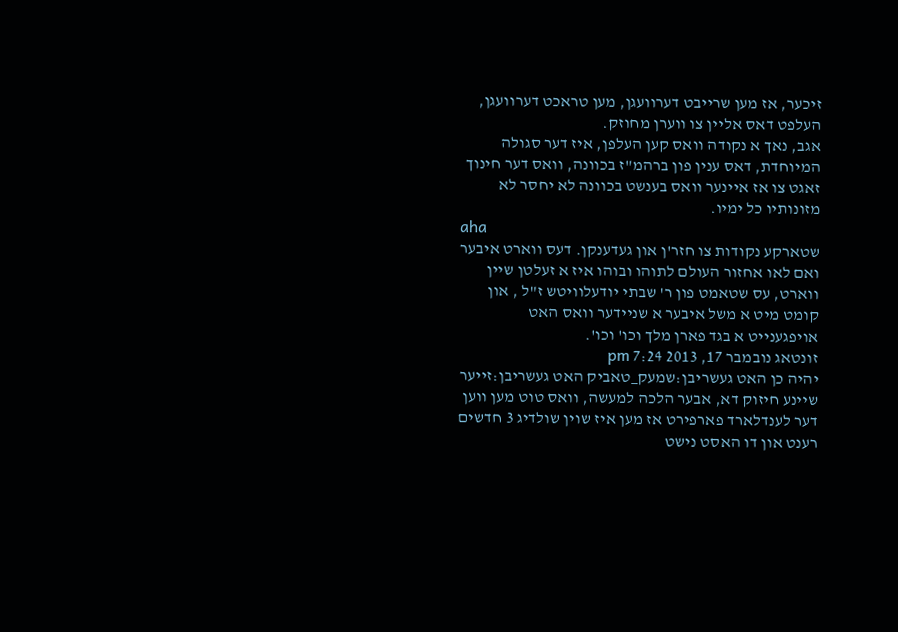זיכער, אז מען שרייבט דערוועגן, מען טראכט דערוועגן, העלפט דאס אליין צו ווערן מחוזק.
אגב, נאך א נקודה וואס קען העלפן, איז דער סגולה המיוחדת, דאס ענין פון ברהמ"ז בכוונה, וואס דער חינוך זאגט צו אז איינער וואס בענשט בכוונה לא יחסר לא מזונותיו כל ימיו.
aha
שטארקע נקודות צו חזר'ן און געדענקן. דעס ווארט איבער ואם לאו אחזור העולם לתוהו ובוהו איז א זעלטן שיין ווארט, עס שטאמט פון ר' שבתי יודעלוויטש ז"ל , און קומט מיט א משל איבער א שניידער וואס האט אויפגענייט א בגד פארן מלך וכו' וכו'.
זונטאג נובמבר 17, 2013 7:24 pm
יהיה כן האט געשריבן:שמעק_טאביק האט געשריבן:זייער שיינע חיזוק דא, אבער הלכה למעשה, וואס טוט מען ווען דער לענדלארד פארפירט אז מען איז שוין שולדיג 3 חדשים רענט און דו האסט נישט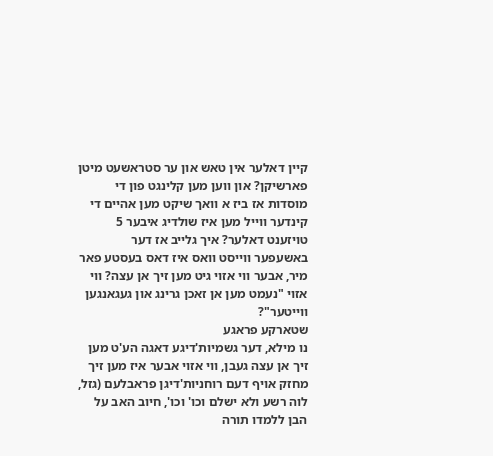קיין דאלער אין טאש און ער סטראשעט מיטן פארשיקן? און ווען מען קלינגט פון די מוסדות אז ביז א וואך שיקט מען אהיים די קינדער ווייל מען איז שולדיג איבער 5 טויזענט דאלער? איך גלייב אז דער באשעפער ווייסט וואס איז דאס בעסטע פאר מיר, אבער ווי אזוי גיט מען זיך אן עצה? ווי אזוי "נעמט מען אן זאכן גרינג און געגאנגען ווייטער"?
שטארקע פראגע
נו מילא, דער גשמיות'דיגע דאגה הע'ט מען זיך אן עצה געבן, ווי אזוי אבער איז מען זיך מחזק אויף דעם רוחניות'דיגן פראבלעם (גזל, לוה רשע ולא ישלם וכו' וכו', חיוב האב על הבן ללמדו תורה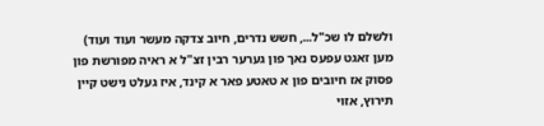ולשלם לו שכ"ל..., חשש נדרים, חיוב צדקה מעשר ועוד ועוד)
מען זאגט עפעס נאך פון גערער רבין זצ"ל א ראיה מפורשת פון פסוק אז חיובים פון א טאטע פאר א קינד, איז געלט נישט קיין תירוץ, אזוי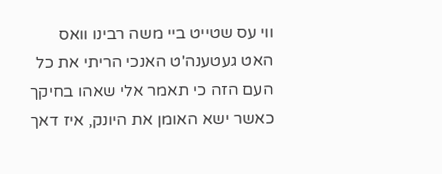ווי עס שטייט ביי משה רבינו וואס האט געטענה'ט האנכי הריתי את כל העם הזה כי תאמר אלי שאהו בחיקך כאשר ישא האומן את היונק, איז דאך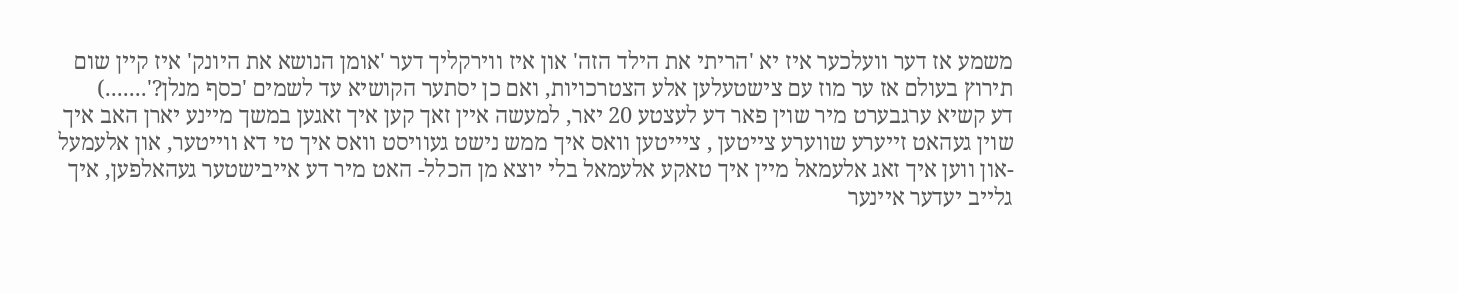משמע אז דער וועלכער איז יא 'הריתי את הילד הזה' און איז ווירקליך דער 'אומן הנושא את היונק' איז קיין שום תירוץ בעולם אז ער מוז עם צישטעלען אלע הצטרכויות, ואם כן יסתער הקושיא עד לשמים 'כסף מנלן?'.......)
דע קשיא ערגבערט מיר שוין פאר דע לעצטע 20 יאר, למעשה איין זאך קען איך זאגען במשך מיינע יארן האב איך שוין געהאט זייערע שווערע צייטען , ציייטען וואס איך ממש נישט געוויסט וואס איך טי דא ווייטער, און אלעמעל -און ווען איך זאג אלעמאל מיין איך טאקע אלעמאל בלי יוצא מן הכלל- האט מיר דע אייבישטער געהאלפען, איך גלייב יעדער איינער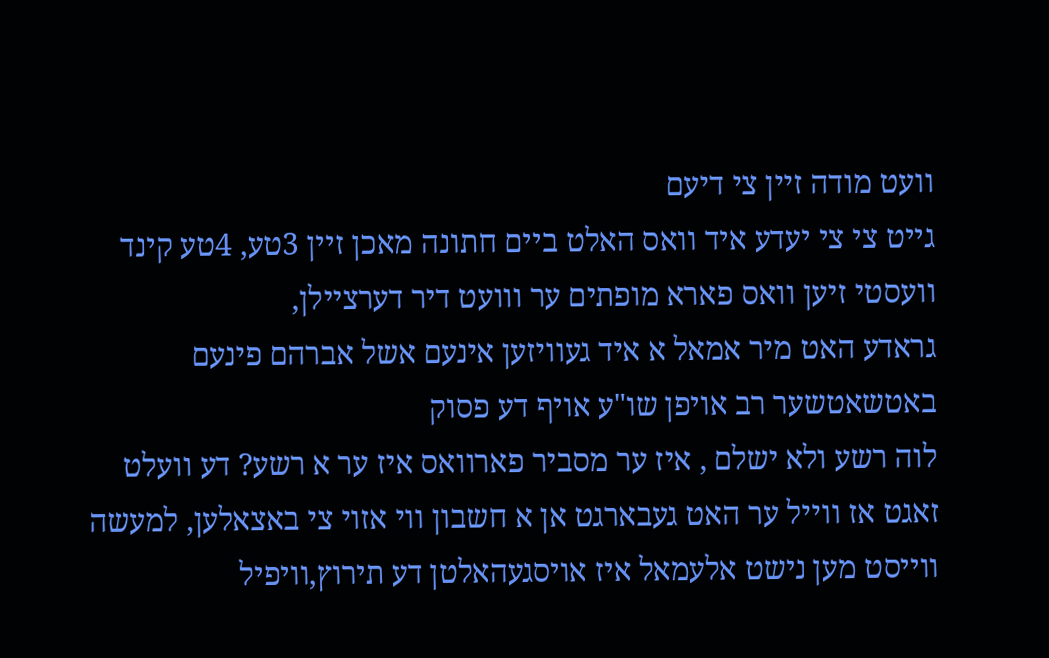וועט מודה זיין צי דיעם
גייט צי צי יעדע איד וואס האלט ביים חתונה מאכן זיין 3טע, 4טע קינד וועסטי זיען וואס פארא מופתים ער ווועט דיר דערציילן,
גראדע האט מיר אמאל א איד געוויזען אינעם אשל אברהם פינעם באטשאטשער רב אויפן שו"ע אויף דע פסוק
לוה רשע ולא ישלם , איז ער מסביר פארוואס איז ער א רשע? דע וועלט זאגט אז ווייל ער האט געבארגט אן א חשבון ווי אזוי צי באצאלען, למעשה ווייסט מען נישט אלעמאל איז אויסגעהאלטן דע תירוץ,וויפיל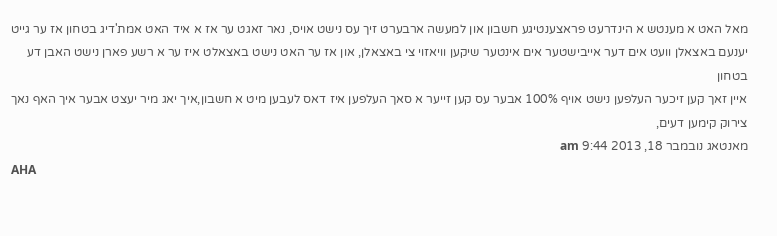מאל האט א מענטש א הינדרעט פראצענטיגע חשבון און למעשה ארבערט זיך עס נישט אויס, נאר זאגט ער אז א איד האט אמת'דיג בטחון אז ער גייט יענעם באצאלן וועט אים דער אייבישטער אים אינטער שיקען וויאזוי צי באצאלן, און אז ער האט נישט באצאלט איז ער א רשע פארן נישט האבן דע בטחון
איין זאך קען זיכער העלפען נישט אויף 100% אבער עס קען זייער א סאך העלפען איז דאס לעבען מיט א חשבון,איך יאג מיר יעצט אבער איך האף נאך צירוק קימען דעים,
מאנטאג נובמבר 18, 2013 9:44 am
AHA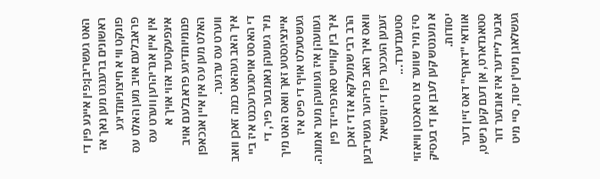האט געשריבן:פין איינע פין די ראשונים ברענגט מען נאך אז פונקט ווי א חיצוניותדיגע פראבלעם אויב מען האלט עס אין איין אנריהרען ווערט עס אינפעקטעד אזוי אויך א פנומיותדיגע פראבלעם אויב האלט מען עס אין איין אנכאפן ווערט עס ערגער.
איך האב געהאט כמה זאכן וואב די האסט אויסגערעכנט איז ביי מיר געועהן נאמבער פיר, די איינציגסטע זאך וואס האט מיך געשטעלט אויף די פיס איז געוועהן איז געוועהן מער אמונה.
איך בין קווייט סארפרייזד פין הרב רבי שמעלקא אז די זאכן וואס איך האב פריהער געשריבען זענען העכער פין די יוזשיאל סטענדערד...
סיז מיר שווער צו טראכטן וויאזוי א מענטש קען לעבן אן די בעסיק יסודות.
אוודאי "דארף" דאס זיין דער סטאנדארט, אן דעם קען נישט, אבער ליידער איז אונזער דור געשלאגן מיט'ן יסוד, סיי מיט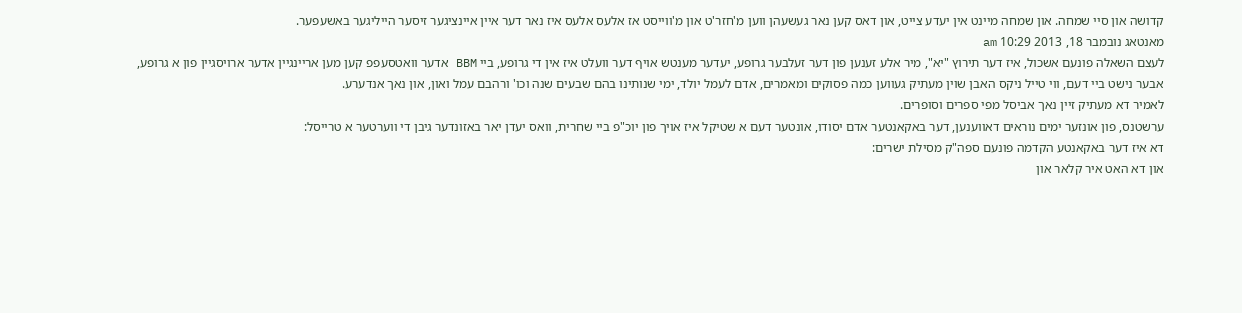קדושה און סיי שמחה. און שמחה מיינט אין יעדע צייט, און דאס קען נאר געשעהן ווען מ'חזר'ט און מ'ווייסט אז אלעס אלעס איז נאר דער איין איינציגער זיסער הייליגער באשעפער.
מאנטאג נובמבר 18, 2013 10:29 am
לעצם השאלה פונעם אשכול, איז דער תירוץ "יא", מיר אלע זענען פון דער זעלבער גרופע, יעדער מענטש אויף דער וועלט איז אין די גרופע, ביי BBM אדער וואטסעפפ קען מען אריינגיין אדער ארויסגיין פון א גרופע, אבער נישט ביי דעם, ווי טייל ניקס האבן שוין מעתיק געווען כמה פסוקים ומאמרים, אדם לעמל יולד, ימי שנותינו בהם שבעים שנה וכו' ורהבם עמל ואון, און נאך אנדערע.
לאמיר דא מעתיק זיין נאך אביסל מפי ספרים וסופרים.
ערשטנס, פון אונזער ימים נוראים דאווענען, דער באקאנטער אדם יסודו, אונטער דעם א שטיקל איז אויך פון יוכ"פ ביי שחרית, וואס יעדן יאר באזונדער גיבן די ווערטער א טרייסל:
דא איז דער באקאנטע הקדמה פונעם ספה"ק מסילת ישרים:
און דא האט איר קלאר און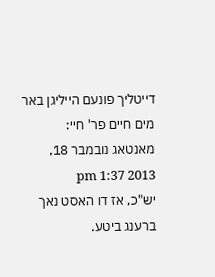דייטליך פונעם הייליגן באר מים חיים פר' חיי:
מאנטאג נובמבר 18, 2013 1:37 pm
יש"כ, אז דו האסט נאך ברענג ביטע.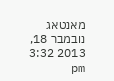מאנטאג נובמבר 18, 2013 3:32 pm